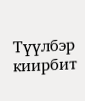Түүлбэр киирбит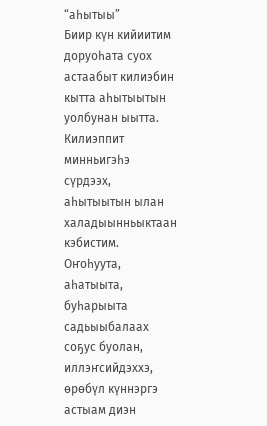“аһытыы”
Биир күн кийиитим доруоһата суох астаабыт килиэбин кытта аһытыытын уолбунан ыытта. Килиэппит минньигэһэ сүрдээх, аһытыытын ылан халадыынньыктаан кэбистим.
Оҥоһуута, аһатыыта, буһарыыта садьыыбалаах соҕус буолан, иллэҥсийдэххэ, өрөбүл күннэргэ астыам диэн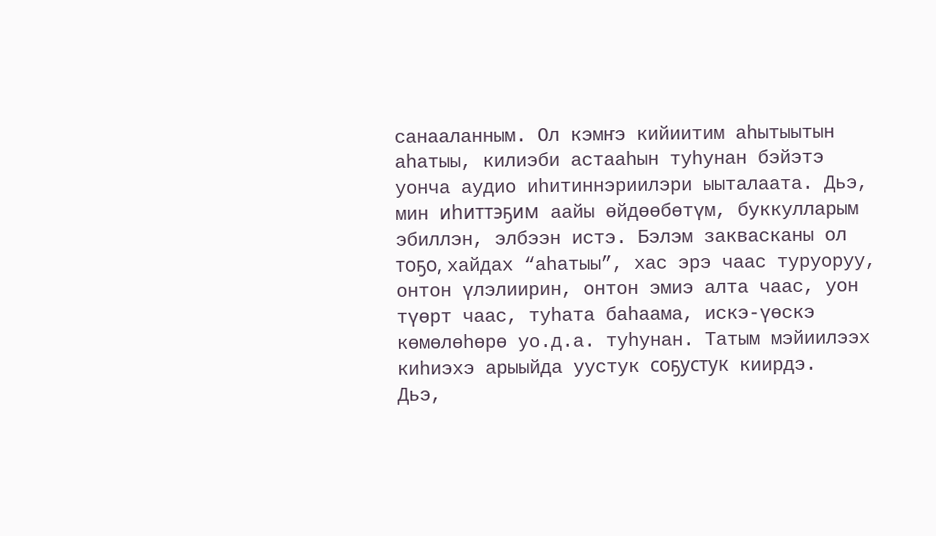санааланным. Ол кэмҥэ кийиитим аһытыытын аһатыы, килиэби астааһын туһунан бэйэтэ уонча аудио иһитиннэриилэри ыыталаата. Дьэ, мин иһиттэҕим аайы өйдөөбөтүм, буккулларым эбиллэн, элбээн истэ. Бэлэм заквасканы ол тоҕо, хайдах “аһатыы”, хас эрэ чаас туруоруу, онтон үлэлиирин, онтон эмиэ алта чаас, уон түөрт чаас, туһата баһаама, искэ-үөскэ көмөлөһөрө уо.д.а. туһунан. Татым мэйиилээх киһиэхэ арыыйда уустук соҕустук киирдэ.
Дьэ,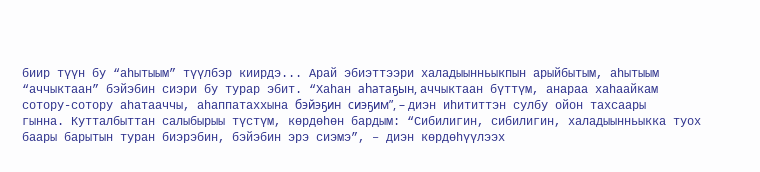биир түүн бу “аһытыым” түүлбэр киирдэ... Арай эбиэттээри халадыынньыкпын арыйбытым, аһытыым “аччыктаан” бэйэбин сиэри бу турар эбит. “Хаһан аһатаҕын, аччыктаан бүттүм, анараа хаһаайкам сотору-сотору аһатааччы, аһаппатаххына бэйэҕин сиэҕим”, – диэн иһититтэн сулбу ойон тахсаары гынна. Кутталбыттан салыбырыы түстүм, көрдөһөн бардым: “Сибилигин, сибилигин, халадыынньыкка туох баары барытын туран биэрэбин, бэйэбин эрэ сиэмэ”, – диэн көрдөһүүлээх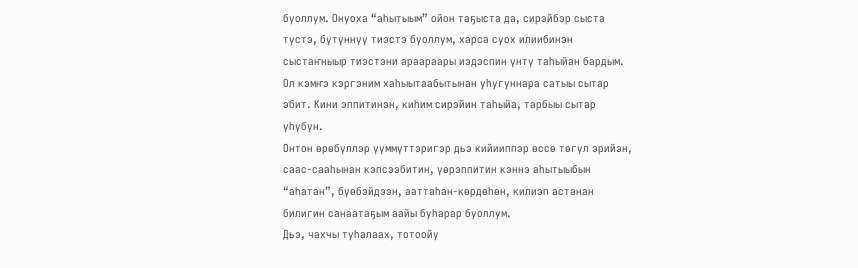буоллум. Онуоха “аһытыым” ойон таҕыста да, сирэйбэр сыста түстэ, бүтүннүү тиэстэ буоллум, харса суох илиибинэн сыстаҥныыр тиэстэни араараары иэдэспин үнтү таһыйан бардым. Ол кэмҥэ кэргэним хаһыытаабытынан уһугуннара сатыы сытар эбит. Кини эппитинэн, киһим сирэйин таһыйа, тарбыы сытар үһүбүн.
Онтон өрөбүллэр үүммүттэригэр дьэ кийииппэр өссө төгүл эрийэн, саас-сааһынан кэпсээбитин, үөрэппитин кэннэ аһытыыбын “аһатан”, бүөбэйдээн, ааттаһан-көрдөһөн, килиэп астанан билигин санаатаҕым аайы буһарар буоллум.
Дьэ, чахчы туһалаах, тотоойу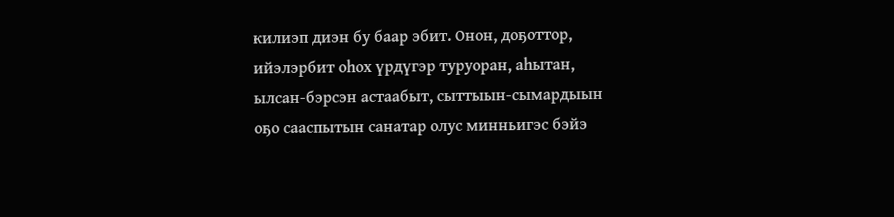килиэп диэн бу баар эбит. Онон, доҕоттор, ийэлэрбит оһох үрдүгэр туруоран, аһытан, ылсан-бэрсэн астаабыт, сыттыын-сымардыын оҕо сааспытын санатар олус минньигэс бэйэ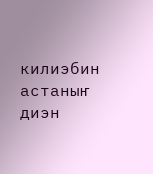килиэбин астаныҥ диэн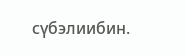сүбэлиибин.